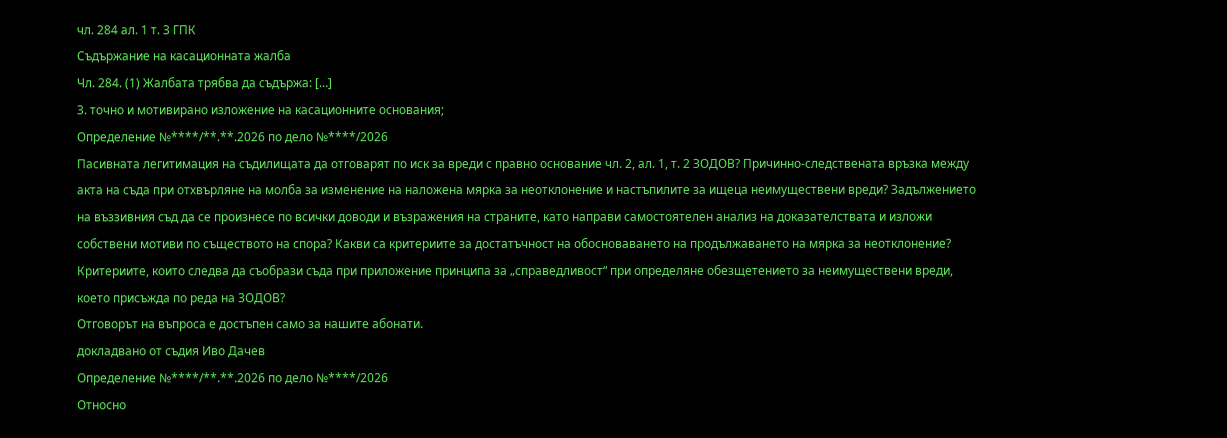чл. 284 ал. 1 т. 3 ГПК
Съдържание на касационната жалба
Чл. 284. (1) Жалбата трябва да съдържа: […]
3. точно и мотивирано изложение на касационните основания;
Определение №****/**.**.2026 по дело №****/2026
Пасивната легитимация на съдилищата да отговарят по иск за вреди с правно основание чл. 2, ал. 1, т. 2 ЗОДОВ? Причинно-следствената връзка между акта на съда при отхвърляне на молба за изменение на наложена мярка за неотклонение и настъпилите за ищеца неимуществени вреди? Задължението на въззивния съд да се произнесе по всички доводи и възражения на страните, като направи самостоятелен анализ на доказателствата и изложи собствени мотиви по съществото на спора? Какви са критериите за достатъчност на обосноваването на продължаването на мярка за неотклонение? Критериите, които следва да съобрази съда при приложение принципа за „справедливост“ при определяне обезщетението за неимуществени вреди, което присъжда по реда на ЗОДОВ?
Отговорът на въпроса е достъпен само за нашите абонати.
докладвано от съдия Иво Дачев
Определение №****/**.**.2026 по дело №****/2026
Относно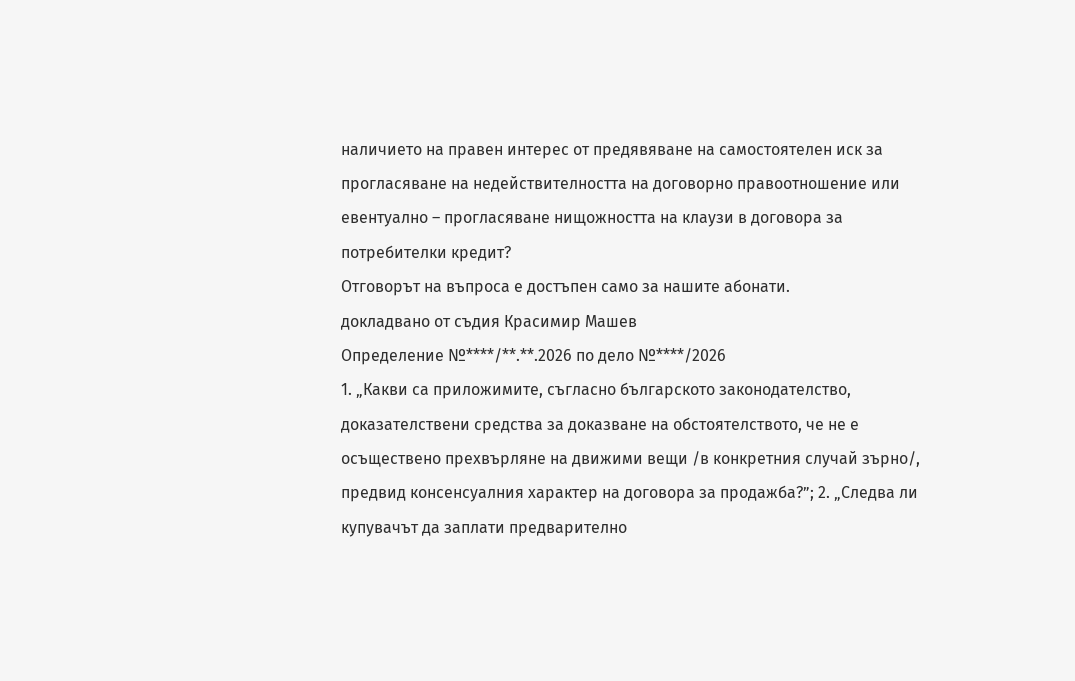наличието на правен интерес от предявяване на самостоятелен иск за прогласяване на недействителността на договорно правоотношение или евентуално – прогласяване нищожността на клаузи в договора за потребителки кредит?
Отговорът на въпроса е достъпен само за нашите абонати.
докладвано от съдия Красимир Машев
Определение №****/**.**.2026 по дело №****/2026
1. „Какви са приложимите, съгласно българското законодателство, доказателствени средства за доказване на обстоятелството, че не е осъществено прехвърляне на движими вещи /в конкретния случай зърно/, предвид консенсуалния характер на договора за продажба?”; 2. „Следва ли купувачът да заплати предварително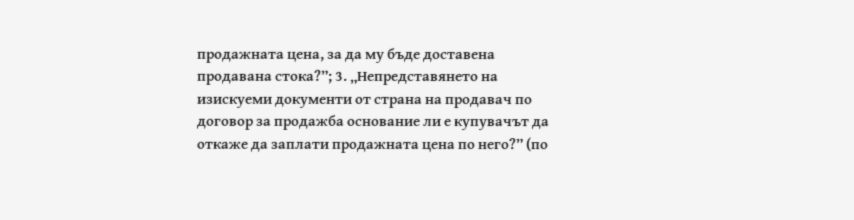продажната цена, за да му бъде доставена продавана стока?”; 3. „Непредставянето на изискуеми документи от страна на продавач по договор за продажба основание ли е купувачът да откаже да заплати продажната цена по него?” (по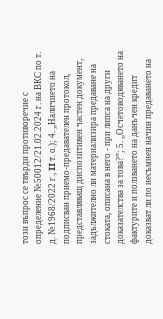този въпрос се твърди противоречие с определение №50012/21.02.2024 г. на ВКС по т. д. №1968/2022 г., II т. о.); 4. „Наличието на подписван приемо-предавателен протокол, представляващ диспозитивен частен документ, задължително ли материализира предаване на стоката, описана в него - при липса на други доказателства за това?”; 5. „Осчетоводяването на фактурите и ползването на данъчен кредит доказват ли по несъмнен начин предаването на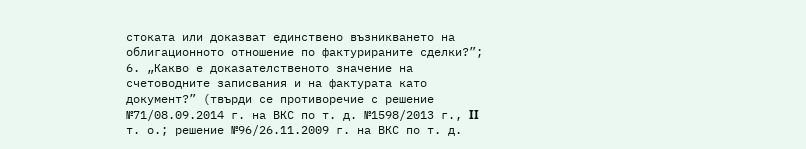стоката или доказват единствено възникването на облигационното отношение по фактурираните сделки?”; 6. „Какво е доказателственото значение на счетоводните записвания и на фактурата като документ?” (твърди се противоречие с решение №71/08.09.2014 г. на ВКС по т. д. №1598/2013 г., II т. о.; решение №96/26.11.2009 г. на ВКС по т. д.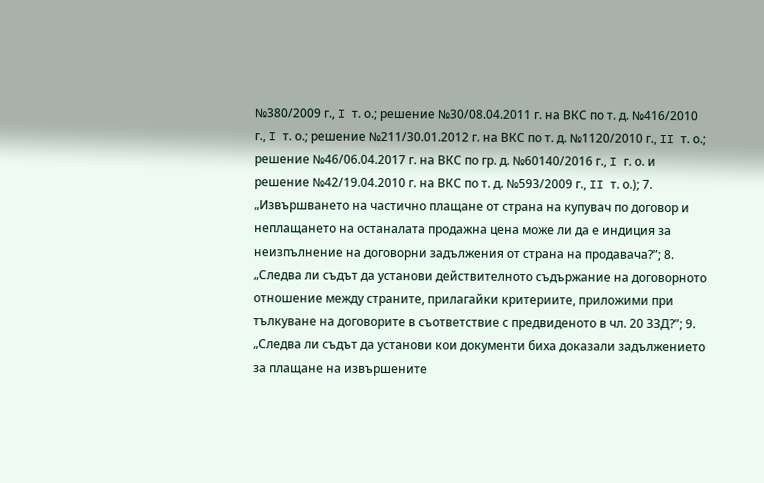№380/2009 г., I т. о.; решение №30/08.04.2011 г. на ВКС по т. д. №416/2010 г., I т. о.; решение №211/30.01.2012 г. на ВКС по т. д. №1120/2010 г., II т. о.; решение №46/06.04.2017 г. на ВКС по гр. д. №60140/2016 г., I г. о. и решение №42/19.04.2010 г. на ВКС по т. д. №593/2009 г., II т. о.); 7. „Извършването на частично плащане от страна на купувач по договор и неплащането на останалата продажна цена може ли да е индиция за неизпълнение на договорни задължения от страна на продавача?”; 8. „Следва ли съдът да установи действителното съдържание на договорното отношение между страните, прилагайки критериите, приложими при тълкуване на договорите в съответствие с предвиденото в чл. 20 ЗЗД?”; 9. „Следва ли съдът да установи кои документи биха доказали задължението за плащане на извършените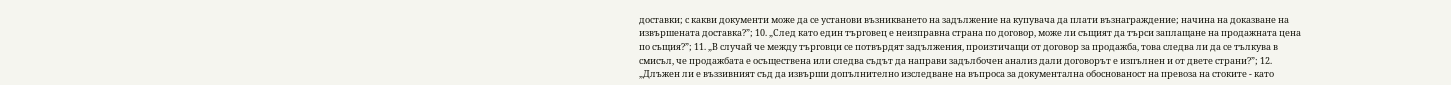доставки; с какви документи може да се установи възникването на задължение на купувача да плати възнаграждение; начина на доказване на извършената доставка?”; 10. „След като един търговец е неизправна страна по договор, може ли същият да търси заплащане на продажната цена по същия?”; 11. „В случай че между търговци се потвърдят задължения, произтичащи от договор за продажба, това следва ли да се тълкува в смисъл, че продажбата е осъществена или следва съдът да направи задълбочен анализ дали договорът е изпълнен и от двете страни?”; 12. „Длъжен ли е въззивният съд да извърши допълнително изследване на въпроса за документална обоснованост на превоза на стоките - като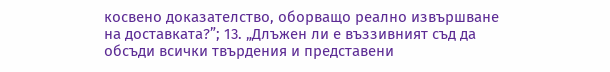косвено доказателство, оборващо реално извършване на доставката?”; 13. „Длъжен ли е въззивният съд да обсъди всички твърдения и представени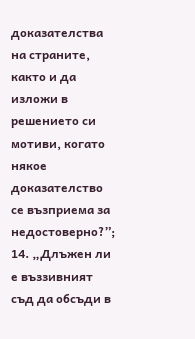доказателства на страните, както и да изложи в решението си мотиви, когато някое доказателство се възприема за недостоверно?”; 14. „Длъжен ли е въззивният съд да обсъди в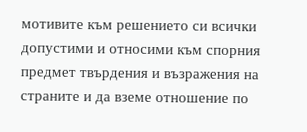мотивите към решението си всички допустими и относими към спорния предмет твърдения и възражения на страните и да вземе отношение по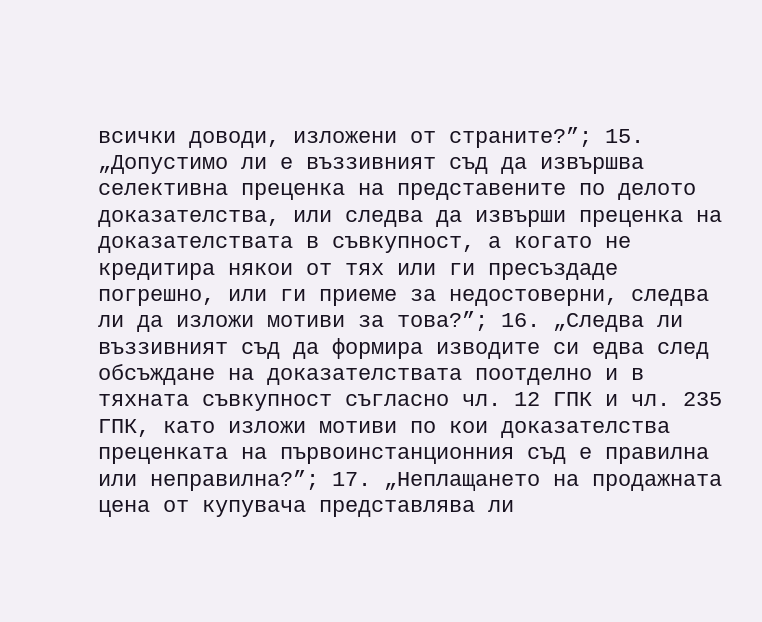всички доводи, изложени от страните?”; 15. „Допустимо ли е въззивният съд да извършва селективна преценка на представените по делото доказателства, или следва да извърши преценка на доказателствата в съвкупност, а когато не кредитира някои от тях или ги пресъздаде погрешно, или ги приеме за недостоверни, следва ли да изложи мотиви за това?”; 16. „Следва ли въззивният съд да формира изводите си едва след обсъждане на доказателствата поотделно и в тяхната съвкупност съгласно чл. 12 ГПК и чл. 235 ГПК, като изложи мотиви по кои доказателства преценката на първоинстанционния съд е правилна или неправилна?”; 17. „Неплащането на продажната цена от купувача представлява ли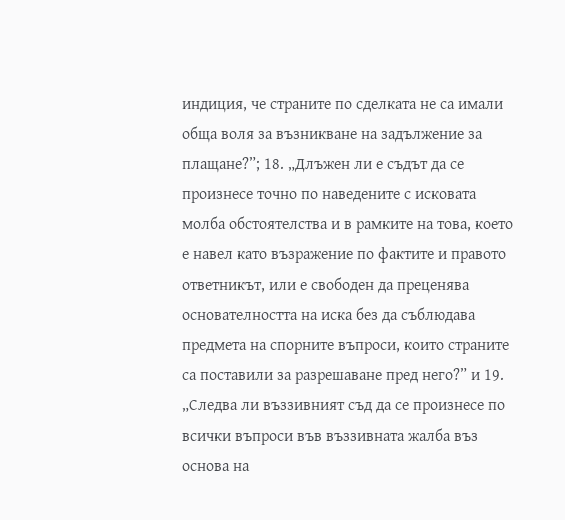индиция, че страните по сделката не са имали обща воля за възникване на задължение за плащане?”; 18. „Длъжен ли е съдът да се произнесе точно по наведените с исковата молба обстоятелства и в рамките на това, което е навел като възражение по фактите и правото ответникът, или е свободен да преценява основателността на иска без да съблюдава предмета на спорните въпроси, които страните са поставили за разрешаване пред него?” и 19. „Следва ли въззивният съд да се произнесе по всички въпроси във въззивната жалба въз основа на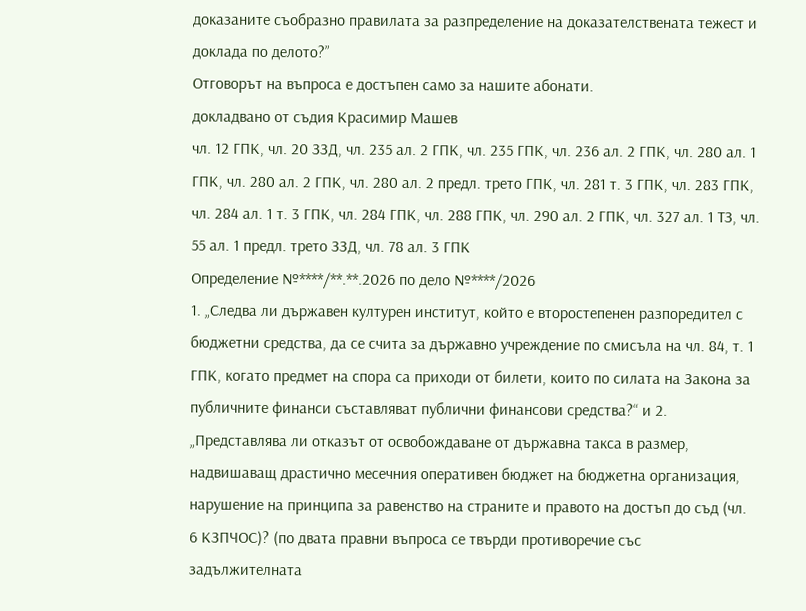доказаните съобразно правилата за разпределение на доказателствената тежест и доклада по делото?”
Отговорът на въпроса е достъпен само за нашите абонати.
докладвано от съдия Красимир Машев
чл. 12 ГПК, чл. 20 ЗЗД, чл. 235 ал. 2 ГПК, чл. 235 ГПК, чл. 236 ал. 2 ГПК, чл. 280 ал. 1 ГПК, чл. 280 ал. 2 ГПК, чл. 280 ал. 2 предл. трето ГПК, чл. 281 т. 3 ГПК, чл. 283 ГПК, чл. 284 ал. 1 т. 3 ГПК, чл. 284 ГПК, чл. 288 ГПК, чл. 290 ал. 2 ГПК, чл. 327 ал. 1 ТЗ, чл. 55 ал. 1 предл. трето ЗЗД, чл. 78 ал. 3 ГПК
Определение №****/**.**.2026 по дело №****/2026
1. „Следва ли държавен културен институт, който е второстепенен разпоредител с бюджетни средства, да се счита за държавно учреждение по смисъла на чл. 84, т. 1 ГПК, когато предмет на спора са приходи от билети, които по силата на Закона за публичните финанси съставляват публични финансови средства?“ и 2. „Представлява ли отказът от освобождаване от държавна такса в размер, надвишаващ драстично месечния оперативен бюджет на бюджетна организация, нарушение на принципа за равенство на страните и правото на достъп до съд (чл. 6 КЗПЧОС)? (по двата правни въпроса се твърди противоречие със задължителната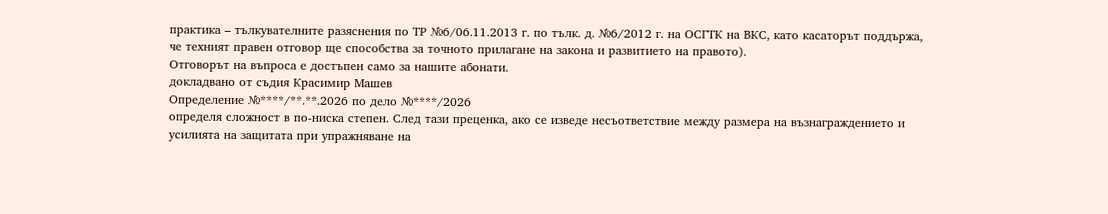практика – тълкувателните разяснения по ТР №6/06.11.2013 г. по тълк. д. №6/2012 г. на ОСГТК на ВКС, като касаторът поддържа, че техният правен отговор ще способства за точното прилагане на закона и развитието на правото).
Отговорът на въпроса е достъпен само за нашите абонати.
докладвано от съдия Красимир Машев
Определение №****/**.**.2026 по дело №****/2026
определя сложност в по-ниска степен. След тази преценка, ако се изведе несъответствие между размера на възнаграждението и усилията на защитата при упражняване на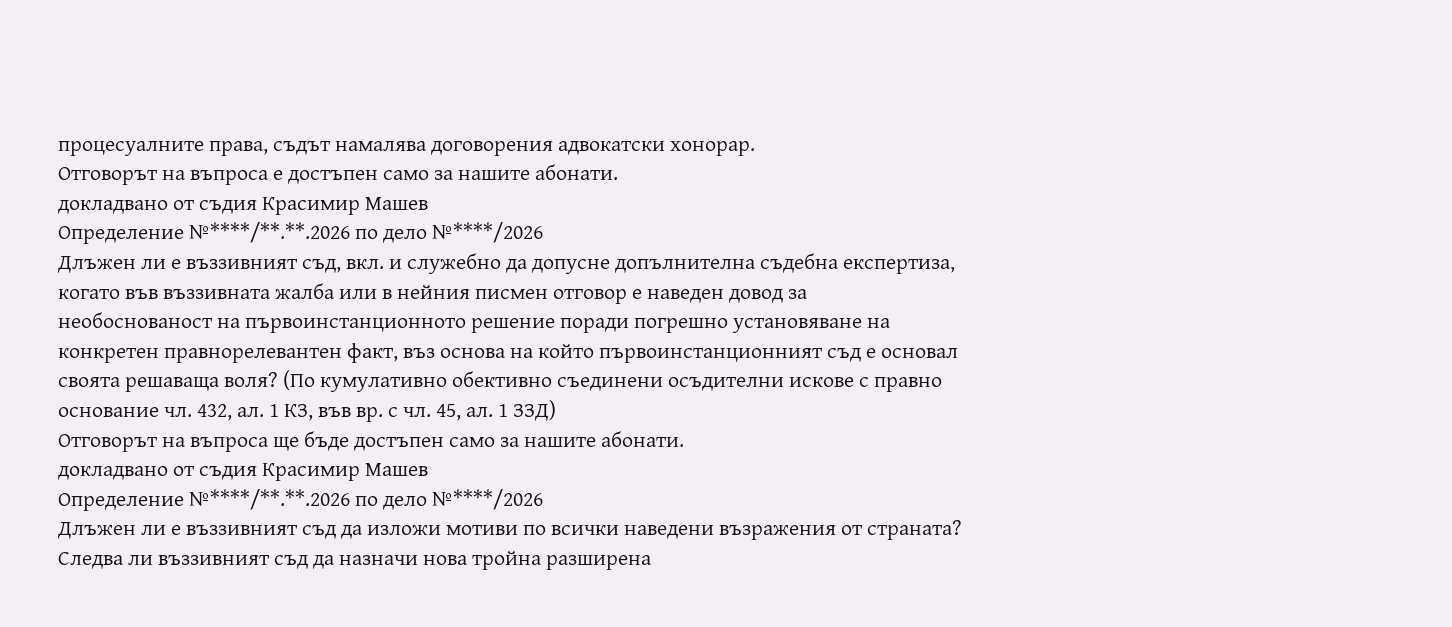процесуалните права, съдът намалява договорения адвокатски хонорар.
Отговорът на въпроса е достъпен само за нашите абонати.
докладвано от съдия Красимир Машев
Определение №****/**.**.2026 по дело №****/2026
Длъжен ли е въззивният съд, вкл. и служебно да допусне допълнителна съдебна експертиза, когато във въззивната жалба или в нейния писмен отговор е наведен довод за необоснованост на първоинстанционното решение поради погрешно установяване на конкретен правнорелевантен факт, въз основа на който първоинстанционният съд е основал своята решаваща воля? (По кумулативно обективно съединени осъдителни искове с правно основание чл. 432, ал. 1 КЗ, във вр. с чл. 45, ал. 1 ЗЗД)
Отговорът на въпроса ще бъде достъпен само за нашите абонати.
докладвано от съдия Красимир Машев
Определение №****/**.**.2026 по дело №****/2026
Длъжен ли е въззивният съд да изложи мотиви по всички наведени възражения от страната?
Следва ли въззивният съд да назначи нова тройна разширена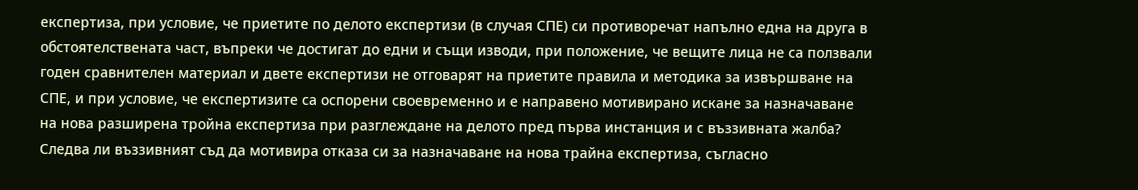експертиза, при условие, че приетите по делото експертизи (в случая СПЕ) си противоречат напълно една на друга в обстоятелствената част, въпреки че достигат до едни и същи изводи, при положение, че вещите лица не са ползвали годен сравнителен материал и двете експертизи не отговарят на приетите правила и методика за извършване на СПЕ, и при условие, че експертизите са оспорени своевременно и е направено мотивирано искане за назначаване на нова разширена тройна експертиза при разглеждане на делото пред първа инстанция и с въззивната жалба?
Следва ли въззивният съд да мотивира отказа си за назначаване на нова трайна експертиза, съгласно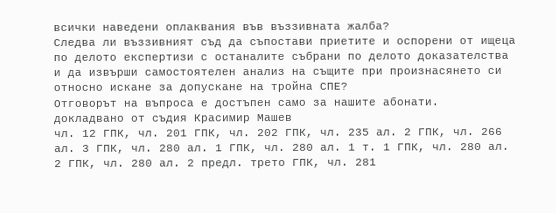всички наведени оплаквания във въззивната жалба?
Следва ли въззивният съд да съпостави приетите и оспорени от ищеца по делото експертизи с останалите събрани по делото доказателства и да извърши самостоятелен анализ на същите при произнасянето си относно искане за допускане на тройна СПЕ?
Отговорът на въпроса е достъпен само за нашите абонати.
докладвано от съдия Красимир Машев
чл. 12 ГПК, чл. 201 ГПК, чл. 202 ГПК, чл. 235 ал. 2 ГПК, чл. 266 ал. 3 ГПК, чл. 280 ал. 1 ГПК, чл. 280 ал. 1 т. 1 ГПК, чл. 280 ал. 2 ГПК, чл. 280 ал. 2 предл. трето ГПК, чл. 281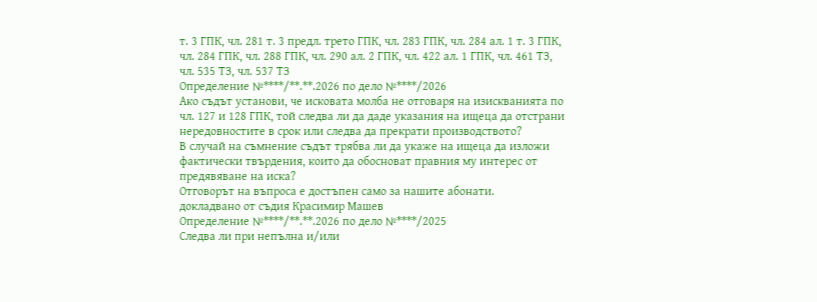т. 3 ГПК, чл. 281 т. 3 предл. трето ГПК, чл. 283 ГПК, чл. 284 ал. 1 т. 3 ГПК, чл. 284 ГПК, чл. 288 ГПК, чл. 290 ал. 2 ГПК, чл. 422 ал. 1 ГПК, чл. 461 ТЗ, чл. 535 ТЗ, чл. 537 ТЗ
Определение №****/**.**.2026 по дело №****/2026
Ако съдът установи, че исковата молба не отговаря на изискванията по чл. 127 и 128 ГПК, той следва ли да даде указания на ищеца да отстрани нередовностите в срок или следва да прекрати производството?
В случай на съмнение съдът трябва ли да укаже на ищеца да изложи фактически твърдения, които да обосноват правния му интерес от предявяване на иска?
Отговорът на въпроса е достъпен само за нашите абонати.
докладвано от съдия Красимир Машев
Определение №****/**.**.2026 по дело №****/2025
Следва ли при непълна и/или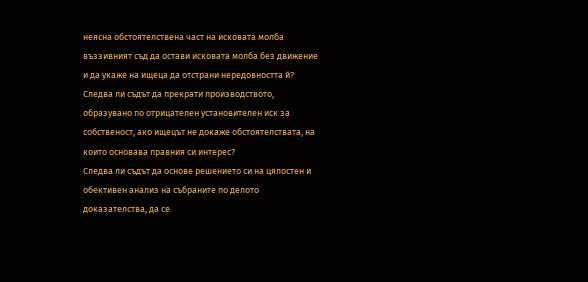неясна обстоятелствена част на исковата молба въззивният съд да остави исковата молба без движение и да укаже на ищеца да отстрани нередовността й?
Следва ли съдът да прекрати производството, образувано по отрицателен установителен иск за собственост, ако ищецът не докаже обстоятелствата, на които основава правния си интерес?
Следва ли съдът да основе решението си на цялостен и обективен анализ на събраните по делото доказателства, да се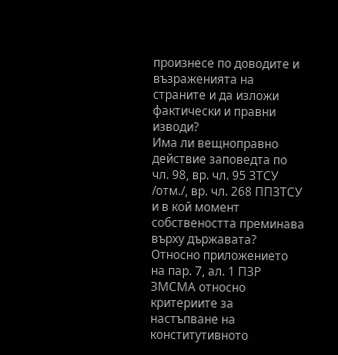произнесе по доводите и възраженията на страните и да изложи фактически и правни изводи?
Има ли вещноправно действие заповедта по чл. 98, вр. чл. 95 ЗТСУ /отм./, вр. чл. 268 ППЗТСУ и в кой момент собствеността преминава върху държавата?
Относно приложението на пар. 7, ал. 1 ПЗР ЗМСМА относно критериите за настъпване на конститутивното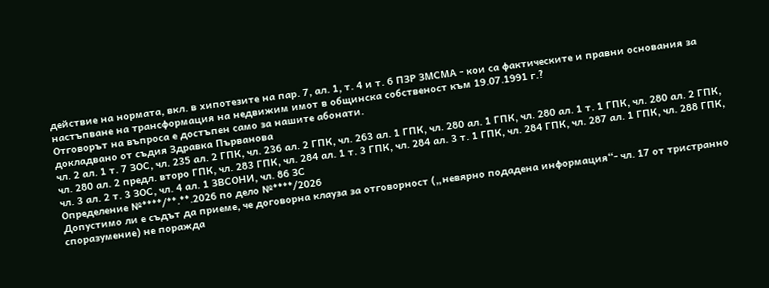действие на нормата, вкл. в хипотезите на пар. 7, ал. 1, т. 4 и т. 6 ПЗР ЗМСМА - кои са фактическите и правни основания за настъпване на трансформация на недвижим имот в общинска собственост към 19.07.1991 г.?
Отговорът на въпроса е достъпен само за нашите абонати.
докладвано от съдия Здравка Първанова
чл. 2 ал. 1 т. 7 ЗОС, чл. 235 ал. 2 ГПК, чл. 236 ал. 2 ГПК, чл. 263 ал. 1 ГПК, чл. 280 ал. 1 ГПК, чл. 280 ал. 1 т. 1 ГПК, чл. 280 ал. 2 ГПК, чл. 280 ал. 2 предл. второ ГПК, чл. 283 ГПК, чл. 284 ал. 1 т. 3 ГПК, чл. 284 ал. 3 т. 1 ГПК, чл. 284 ГПК, чл. 287 ал. 1 ГПК, чл. 288 ГПК, чл. 3 ал. 2 т. 3 ЗОС, чл. 4 ал. 1 ЗВСОНИ, чл. 86 ЗС
Определение №****/**.**.2026 по дело №****/2026
Допустимо ли е съдът да приеме, че договорна клауза за отговорност („невярно подадена информация“- чл. 17 от тристранно споразумение) не поражда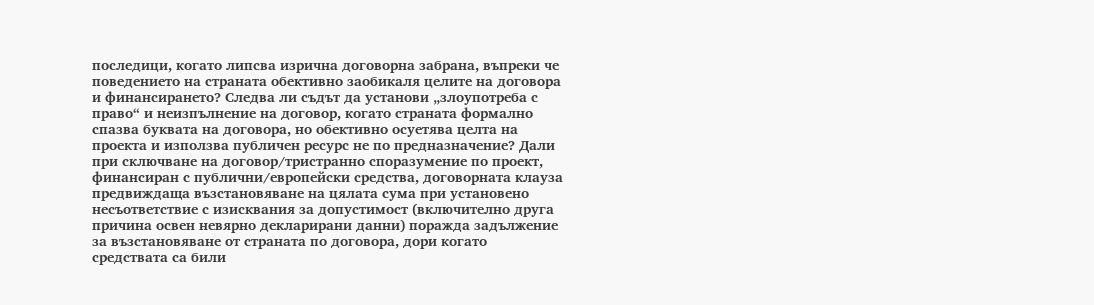последици, когато липсва изрична договорна забрана, въпреки че поведението на страната обективно заобикаля целите на договора и финансирането? Следва ли съдът да установи „злоупотреба с право“ и неизпълнение на договор, когато страната формално спазва буквата на договора, но обективно осуетява целта на проекта и използва публичен ресурс не по предназначение? Дали при сключване на договор/тристранно споразумение по проект, финансиран с публични/европейски средства, договорната клауза предвиждаща възстановяване на цялата сума при установено несъответствие с изисквания за допустимост (включително друга причина освен невярно декларирани данни) поражда задължение за възстановяване от страната по договора, дори когато средствата са били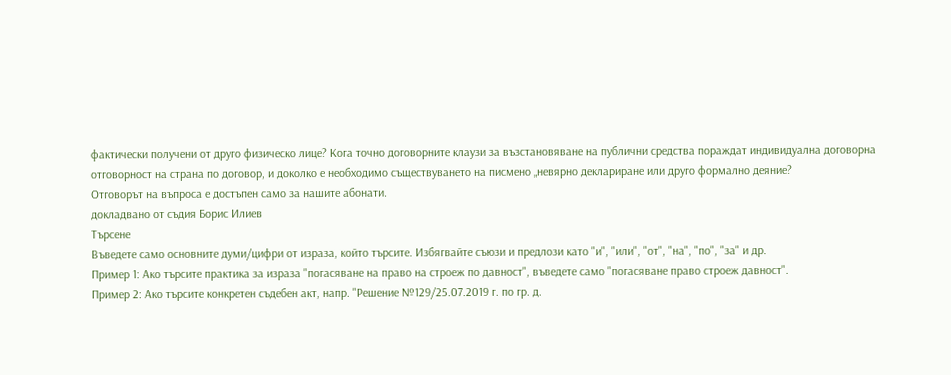фактически получени от друго физическо лице? Кога точно договорните клаузи за възстановяване на публични средства пораждат индивидуална договорна отговорност на страна по договор, и доколко е необходимо съществуването на писмено „невярно деклариране или друго формално деяние?
Отговорът на въпроса е достъпен само за нашите абонати.
докладвано от съдия Борис Илиев
Търсене
Въведете само основните думи/цифри от израза, който търсите. Избягвайте съюзи и предлози като "и", "или", "от", "на", "по", "за" и др.
Пример 1: Ако търсите практика за израза "погасяване на право на строеж по давност", въведете само "погасяване право строеж давност".
Пример 2: Ако търсите конкретен съдебен акт, напр. "Решение №129/25.07.2019 г. по гр. д.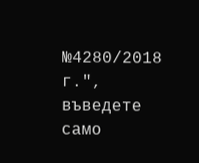№4280/2018 г.", въведете само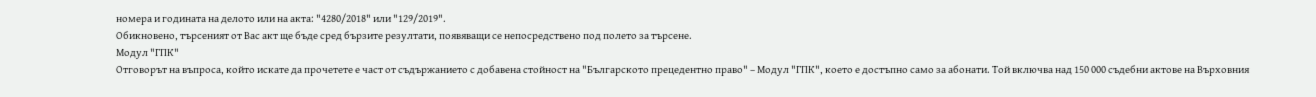номера и годината на делото или на акта: "4280/2018" или "129/2019".
Обикновено, търсеният от Вас акт ще бъде сред бързите резултати, появяващи се непосредствено под полето за търсене.
Модул "ГПК"
Отговорът на въпроса, който искате да прочетете е част от съдържанието с добавена стойност на "Българското прецедентно право" – Модул "ГПК", което е достъпно само за абонати. Той включва над 150 000 съдебни актове на Върховния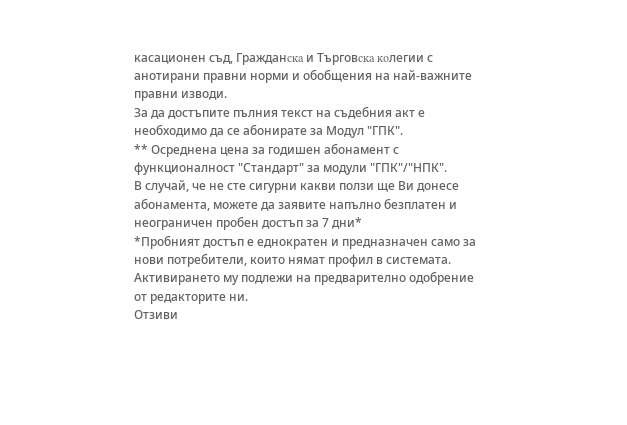касационен съд, Гpaждaнcĸa и Tъpгoвcĸa ĸoлeгии с анотирани правни норми и обобщения на най-важните правни изводи.
За да достъпите пълния текст на съдебния акт е необходимо да се абонирате за Модул "ГПК".
** Осреднена цена за годишен абонамент с функционалност "Стандарт" за модули "ГПК"/"НПК".
В случай, че не сте сигурни какви ползи ще Ви донесе абонамента, можете да заявите напълно безплатен и неограничен пробен достъп за 7 дни*
*Пробният достъп е еднократен и предназначен само за нови потребители, които нямат профил в системата. Активирането му подлежи на предварително одобрение от редакторите ни.
Отзиви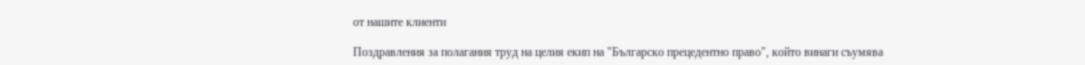от нашите клиенти

Поздравления за полагания труд на целия екип на "Българско прецедентно право", който винаги съумява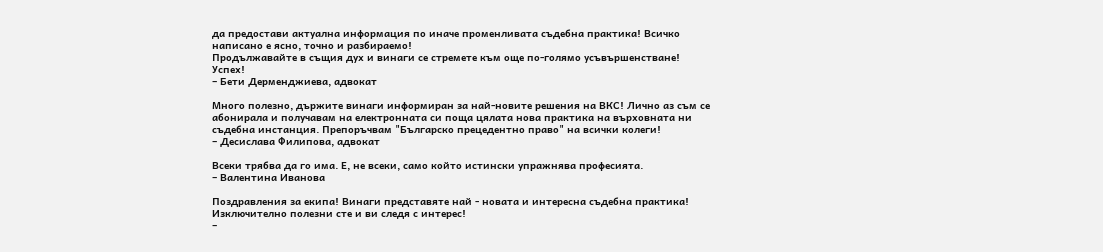да предостави актуална информация по иначе променливата съдебна практика! Всичко написано е ясно, точно и разбираемо!
Продължавайте в същия дух и винаги се стремете към още по-голямо усъвършенстване!
Успех!
– Бети Дерменджиева, адвокат

Много полезно, държите винаги информиран за най-новите решения на ВКС! Лично аз съм се абонирала и получавам на електронната си поща цялата нова практика на върховната ни съдебна инстанция. Препоръчвам "Българско прецедентно право" на всички колеги!
– Десислава Филипова, адвокат

Всеки трябва да го има. Е, не всеки, само който истински упражнява професията.
– Валентина Иванова

Поздравления за екипа! Винаги представяте най - новата и интересна съдебна практика! Изключително полезни сте и ви следя с интерес!
–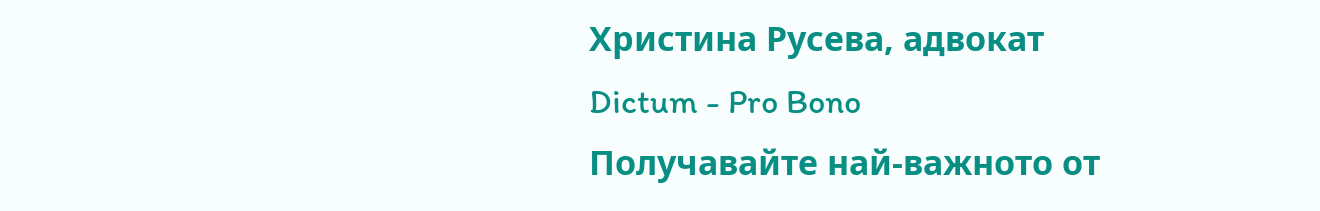Христина Русева, адвокат
Dictum - Pro Bono
Получавайте най-важното от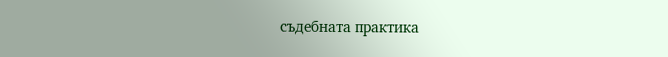съдебната практика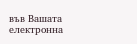във Вашата електронна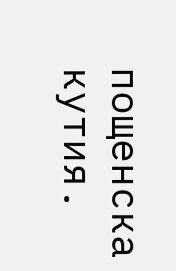пощенска кутия.